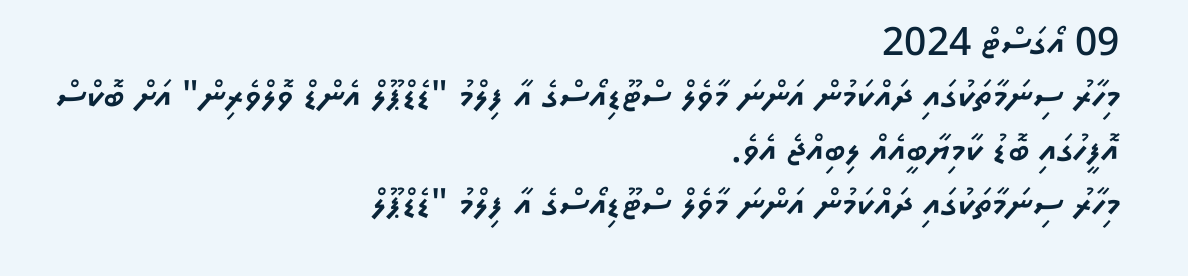09 އޯގަސްޓް 2024
މިހާރު ސިނަމާތަކުގައި ދައްކަމުން އަންނަ މާވެލް ސްޓޫޑިއޯސްގެ އާ ފިލްމު "ޑެޑްޕޫލް އެންޑް ވޮލްވެރިން" އަށް ބޮކްސް އޮފީހުގައި ބޮޑު ކާމިޔާބީއެއް ލިބިއްޖެ އެވެ.
މިހާރު ސިނަމާތަކުގައި ދައްކަމުން އަންނަ މާވެލް ސްޓޫޑިއޯސްގެ އާ ފިލްމު "ޑެޑްޕޫލް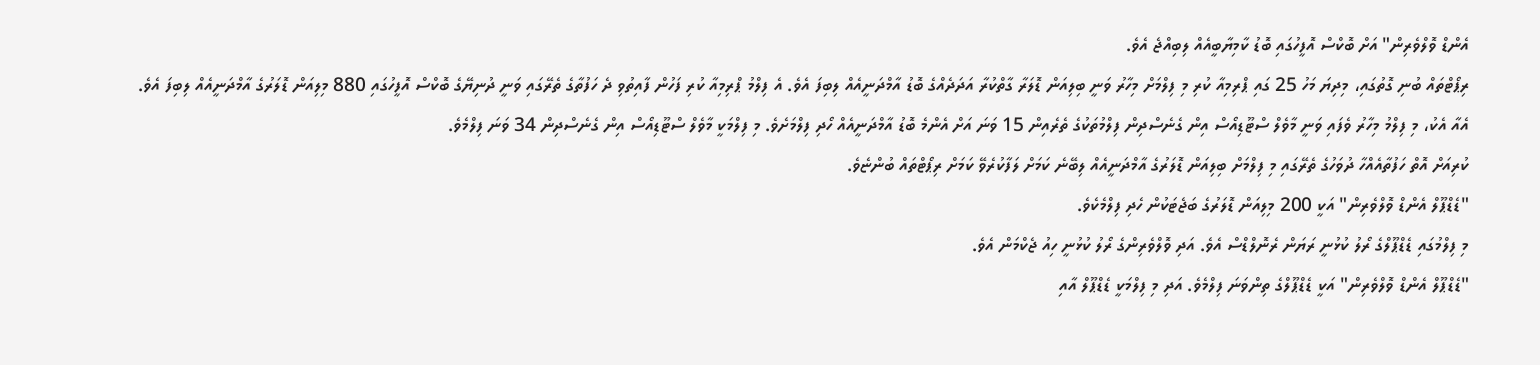އެންޑް ވޮލްވެރިން" އަށް ބޮކްސް އޮފީހުގައި ބޮޑު ކާމިޔާބީއެއް ލިބިއްޖެ އެވެ.
ރިޕޯޓްތައް ބުނި ގޮތުގައި، މިދިޔަ މަހު 25 ގައި ޕްރިމިއާ ކުރި މި ފިލްމަށް މިހާރު ވަނީ ބިލިއަން ޑޮލަރާ ގާތްކުރާ އަދަދެއްގެ ބޮޑު އާމްދަނީއެއް ލިބިފަ އެވެ. އެ ފިލްމު ޕްރިމިއާ ކުރި ފަހުން ފާއިތުވި ދެ ހަފުތާގެ ތެރޭގައި ވަނީ ދުނިޔޭގެ ބޮކްސް އޮފީހުގައި 880 މިލިއަން ޑޮލަރުގެ އާމްދަނީއެއް ލިބިފަ އެވެ.
އެއާ އެކު، މި ފިލްމު މިހާރު ވެފައި ވަނީ މާވެލް ސްޓޫޑިއޯސް އިން ގެނެސްދިން ފިލްމުތަކުގެ ތެރެއިން 15 ވަނަ އަށް އެންމެ ބޮޑު އާމްދަނީއެއް ހޯދި ފިލްމަށެވެ. މި ފިލްމަކީ މާވެލް ސްޓޫޑިއޯސް އިން ގެނެސްދިން 34 ވަނަ ފިލްމެވެ.
ކުރިއަށް އޮތް ހަފުތާއެއްހާ ދުވަހުގެ ތެރޭގައި މި ފިލްމަށް ބިލިއަން ޑޮލަރުގެ އާމްދަނީއެއް ލިބޭނެ ކަމަށް ލަފާކުރެވޭ ކަމަށް ރިޕޯޓްތައް ބުންޏެވެ.
"ޑެޑްޕޫލް އެންޑް ވޮލްވެރިން" އަކީ 200 މިލިއަން ޑޮލަރުގެ ބަޖެޓަކުން ހެދި ފިލްމެކެވެ.
މި ފިލްމުގައި ޑެޑްޕޫލްގެ ރޯލު ކުޅުނީ ރަޔަން ރެނޮލްޑްސް އެވެ. އަދި ވޮލްވެރިންގެ ރޯލު ކުޅުނީ ހިއު ޖެކްމަން އެވެ.
"ޑެޑްޕޫލް އެންޑް ވޮލްވެރިން" އަކީ ޑެޑްޕޫލްގެ ތިންވަނަ ފިލްމެވެ. އަދި މި ފިލްމަކީ ޑެޑްޕޫލް އާއި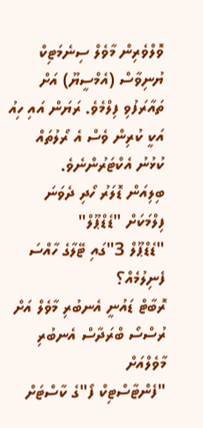ވޮލްވެރިން މާވެލް ސިނެމަޓިކް ޔުނިވާސް (އެމްސީޔޫ) އަށް ތައާރަފުވި ފިލްމެވެ. ރަޔަން އައި ހިއު އަކީ ކުރިން ވެސް އެ ރޯލުތައް ކުޅުނު އެކްޓަރުންނެވެ.
ބިލިއަން ޑޮލަރު ހޯދި ދެވަނަ ފިލްމަކަށް "ޑެޑްޕޫލް"
"ޑެޑްޕޫލް 3"ގައި ޓޭލާގެ ހާއްސަ ފެނިލުމެއް؟
ރޮބާޓް ޑައުނީ އެނބުރި މާވެލް އަށް
ރުސްސޯ ބްރަދާސް އެނބުރި މާވެލްއަށް
"ފެންޓާސްޓިކް ފޯ"ގެ ކާސްޓަށް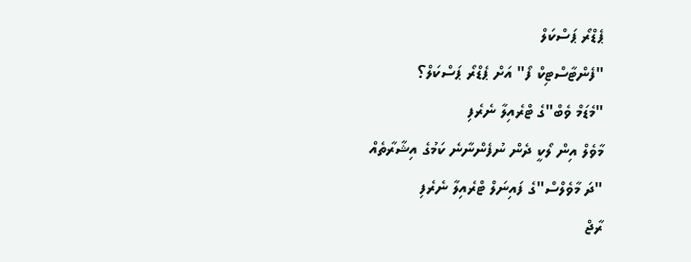ޕެޑްރޯ ޕަސްކަލް
"ފެންޓާސްޓިކް ފޯ" އަށް ޕެޑްރޯ ޕަސްކަލް؟
"މެޑަމް ވެބް"ގެ ޓްރެއިލާ ނެރެފި
މާވެލް އިން ލޯކީ ދެން ނުފެންނާނެ ކަމުގެ އިޝާރާތެއް
"ދަ މާވެލްސް"ގެ ފައިނަލް ޓްރެއިލާ ނެރެފި
ރާޖް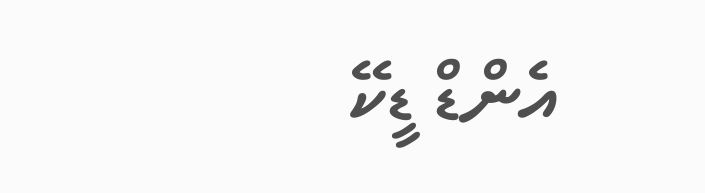އެންޑް ޑީކޭ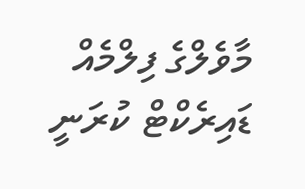މާވެލްގެ ފިލްމެއް ޑައިރެކްޓް ކުރަނީ